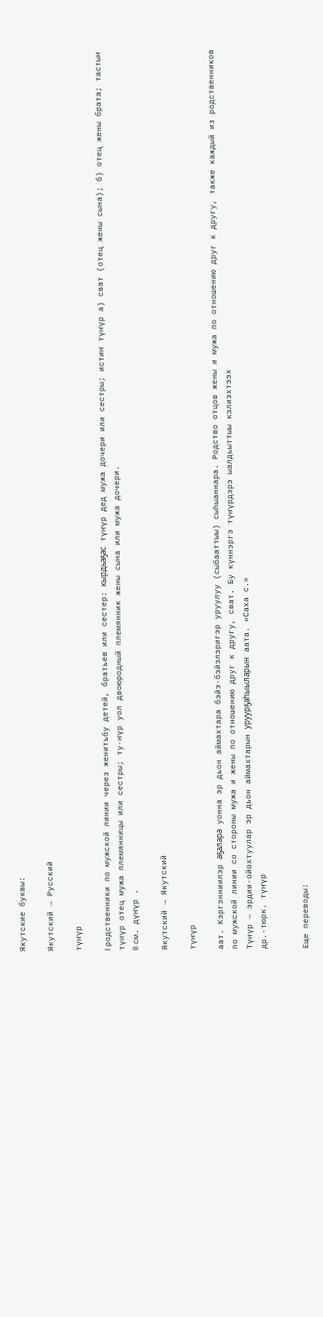Якутские буквы:

Якутский → Русский

түҥүр

I родственники по мужской линии через женитьбу детей, братьев или сестер: кырдьаҕас түҥүр дед мужа дочери или сестры; истиҥ түҥүр а) сват (отец жены сына); б) отец жены брата; тастыҥ түҥүр отец мужа племянницы или сестры; ту-ҥүр уол двоюродный племянник жены сына или мужа дочери.
II см. дүҥүр .

Якутский → Якутский

түҥүр

аат. Кэргэнниилэр аҕалара уонна эр дьон аймахтара бэйэ-бэйэлэригэр уруулуу (сыбааттыы) сыһыаннара. Родство отцов жены и мужа по отношению друг к другу, также каждый из родственников по мужской линии со стороны мужа и жены по отношению друг к другу, сват. Бу күннэргэ түҥүрдэрэ ыалдьыттыы кэлиэхтээх
Түҥүр — эрдии-ойохтуулар эр дьон аймахтарын уруурҕаһыыларын аата. «Саха с.»
др.-тюрк. түҥүр


Еще переводы: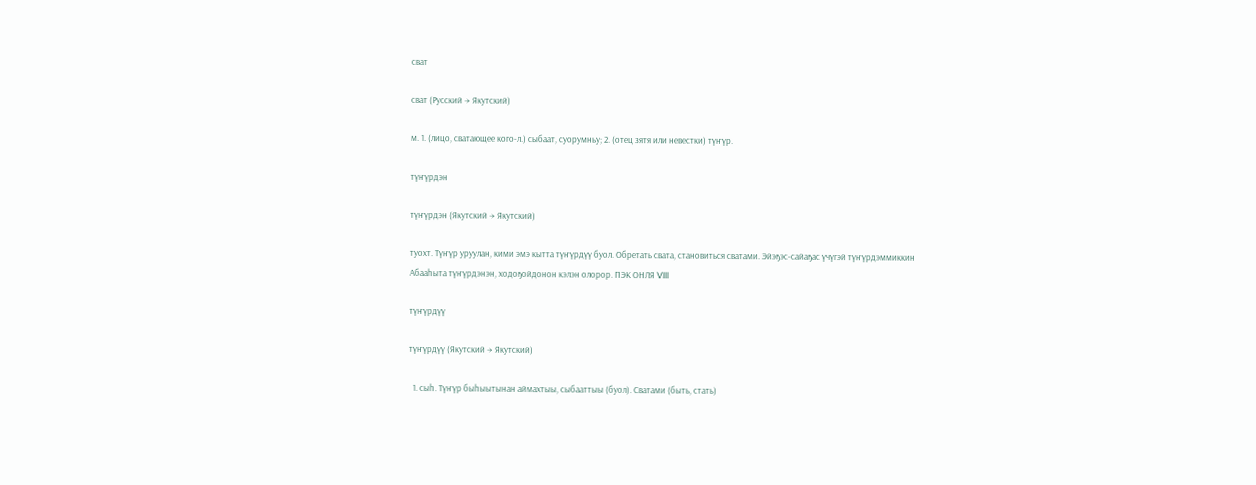сват

сват (Русский → Якутский)

м. 1. (лицо, сватающее кого-л.) сыбаат, суорумньу; 2. (отец зятя или невестки) түҥүр.

түҥүрдэн

түҥүрдэн (Якутский → Якутский)

туохт. Түҥүр уруулан, кими эмэ кытта түҥүрдүү буол. Обретать свата, становиться сватами. Эйэҕэс-сайаҕас үчүгэй түҥүрдэммиккин
Абааһыта түҥүрдэнэн, ходоҕойдонон кэлэн олорор. ПЭК ОНЛЯ VIII

түҥүрдүү

түҥүрдүү (Якутский → Якутский)

  1. сыһ. Түҥүр быһыытынан аймахтыы, сыбааттыы (буол). Сватами (быть, стать)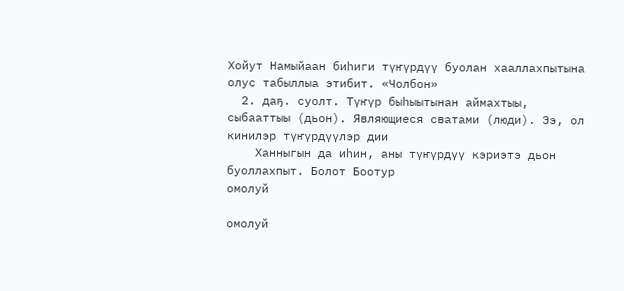Хойут Намыйаан биһиги түҥүрдүү буолан хааллахпытына олус табыллыа этибит. «Чолбон»
  2. даҕ. суолт. Түҥүр быһыытынан аймахтыы, сыбааттыы (дьон). Являющиеся сватами (люди). Ээ, ол кинилэр түҥүрдүүлэр дии
    Ханныгын да иһин, аны түҥүрдүү кэриэтэ дьон буоллахпыт. Болот Боотур
омолуй

омолуй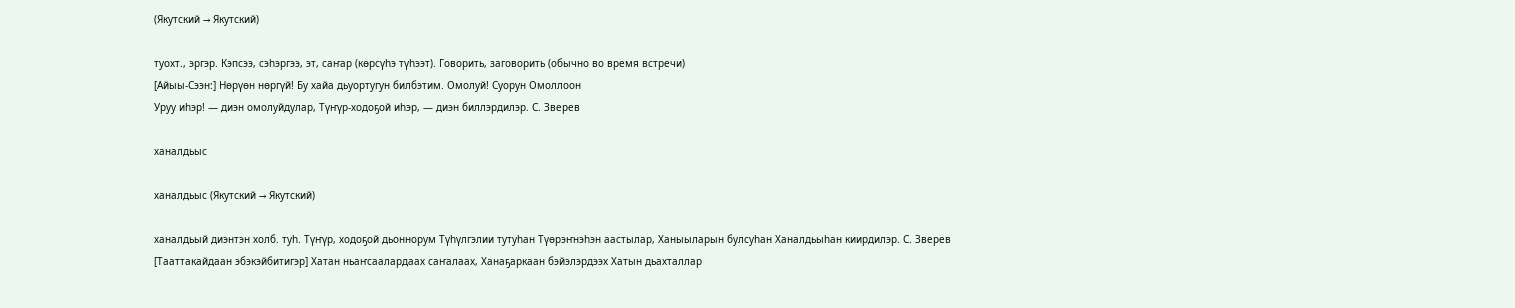(Якутский → Якутский)

туохт., эргэр. Кэпсээ, сэһэргээ, эт, саҥар (көрсүһэ түһээт). Говорить, заговорить (обычно во время встречи)
[Айыы-Сээн:] Нөрүөн нөргүй! Бу хайа дьуортугун билбэтим. Омолуй! Суорун Омоллоон
Уруу иһэр! — диэн омолуйдулар, Түҥүр-ходоҕой иһэр, — диэн биллэрдилэр. С. Зверев

ханалдьыс

ханалдьыс (Якутский → Якутский)

ханалдьый диэнтэн холб. туһ. Түҥүр, ходоҕой дьоннорум Түһүлгэлии тутуһан Түөрэҥнэһэн аастылар, Ханыыларын булсуһан Ханалдьыһан киирдилэр. С. Зверев
[Тааттакайдаан эбэкэйбитигэр] Хатан ньаҥсаалардаах саҥалаах, Ханаҕаркаан бэйэлэрдээх Хатын дьахталлар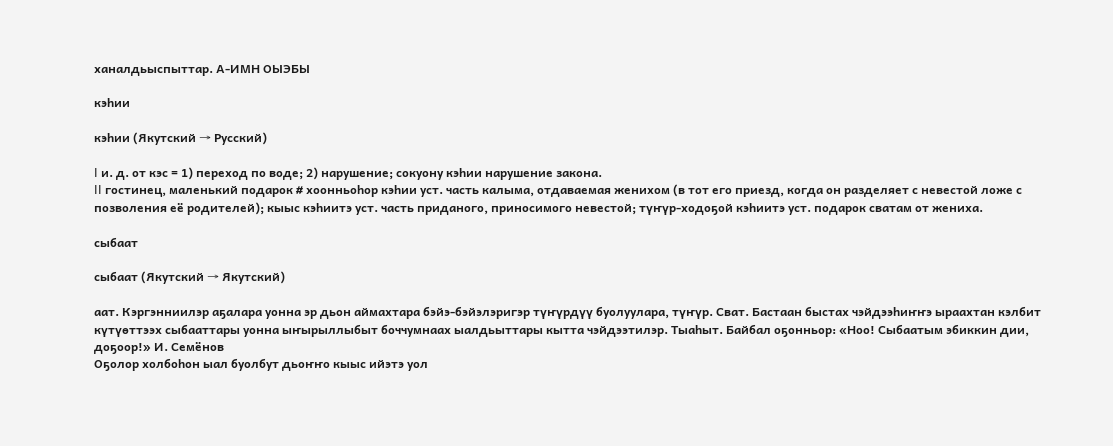ханалдьыспыттар. А-ИМН ОЫЭБЫ

кэһии

кэһии (Якутский → Русский)

I и. д. от кэс = 1) переход по воде; 2) нарушение; сокуону кэһии нарушение закона.
II гостинец, маленький подарок # хоонньоһор кэһии уст. часть калыма, отдаваемая женихом (в тот его приезд, когда он разделяет с невестой ложе с позволения её родителей); кыыс кэһиитэ уст. часть приданого, приносимого невестой; түҥүр-ходоҕой кэһиитэ уст. подарок сватам от жениха.

сыбаат

сыбаат (Якутский → Якутский)

аат. Кэргэнниилэр аҕалара уонна эр дьон аймахтара бэйэ-бэйэлэригэр түҥүрдүү буолуулара, түҥүр. Сват. Бастаан быстах чэйдээһиҥҥэ ыраахтан кэлбит күтүөттээх сыбааттары уонна ыҥырыллыбыт боччумнаах ыалдьыттары кытта чэйдээтилэр. Тыаһыт. Байбал оҕонньор: «Ноо! Сыбаатым эбиккин дии, доҕоор!» И. Семёнов
Оҕолор холбоһон ыал буолбут дьоҥҥо кыыс ийэтэ уол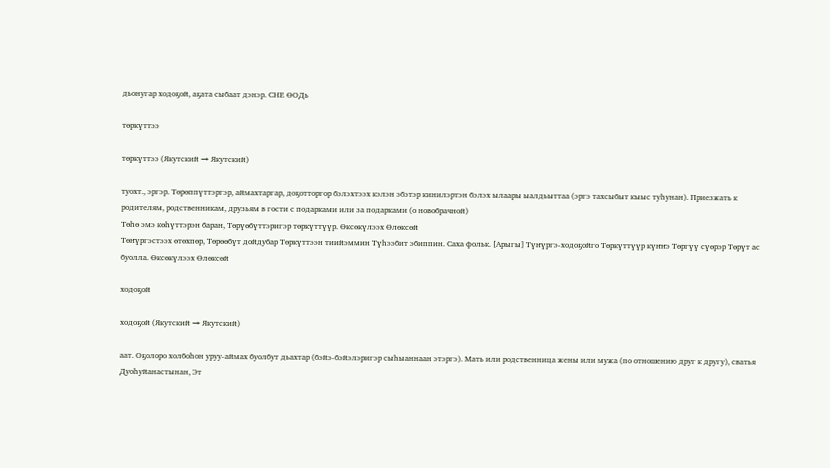дьонугар ходоҕой, аҕата сыбаат дэнэр. СНЕ ӨОДь

төркүттээ

төркүттээ (Якутский → Якутский)

туохт., эргэр. Төрөппүттэргэр, аймахтаргар, доҕотторгор бэлэхтээх кэлэн эбэтэр кинилэртэн бэлэх ылаары ыалдьыттаа (эргэ тахсыбыт кыыс туһунан). Приезжать к родителям, родственникам, друзьям в гости с подарками или за подарками (о новобрачной)
Төһө эмэ көһүттэрэн баран, Төрүөбүттэригэр төркүттүүр. Өксөкүлээх Өлөксөй
Төҥүргэстээх өтөхпөр, Төрөөбүт дойдубар Төркүттээн тиийэммин Түһээбит эбиппин. Саха фольк. [Арыгы] Түҥүргэ-ходоҕойго Төркүттүүр күҥҥэ Төргүү сүөрэр Төрүт ас буолла. Өксөкүлээх Өлөксөй

ходоҕой

ходоҕой (Якутский → Якутский)

аат. Оҕолоро холбоһон уруу-аймах буолбут дьахтар (бэйэ-бэйэлэригэр сыһыаннаан этэргэ). Мать или родственница жены или мужа (по отношению друг к другу), сватья
Дуоһуйанастынан, Эт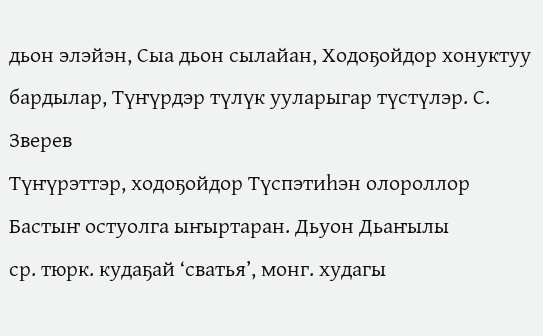дьон элэйэн, Сыа дьон сылайан, Ходоҕойдор хонуктуу бардылар, Түҥүрдэр түлүк ууларыгар түстүлэр. С. Зверев
Түҥүрэттэр, ходоҕойдор Түспэтиһэн олороллор Бастыҥ остуолга ыҥыртаран. Дьуон Дьаҥылы
ср. тюрк. кудаҕай ‘сватья’, монг. худагы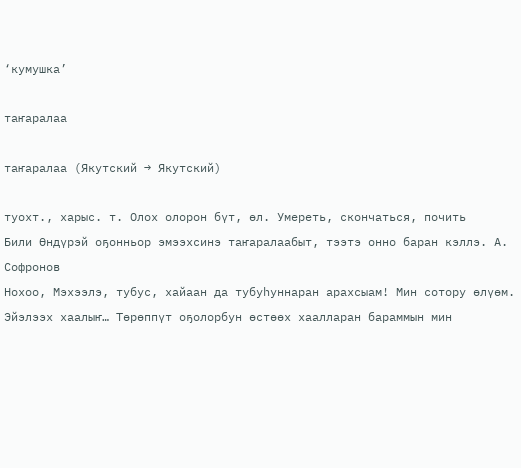‘кумушка’

таҥаралаа

таҥаралаа (Якутский → Якутский)

туохт., харыс. т. Олох олорон бүт, өл. Умереть, скончаться, почить
Били Өндүрэй оҕонньор эмээхсинэ таҥаралаабыт, тээтэ онно баран кэллэ. А. Софронов
Нохоо, Мэхээлэ, тубус, хайаан да тубуһуннаран арахсыам! Мин сотору өлүөм. Эйэлээх хаалыҥ… Төрөппүт оҕолорбун өстөөх хаалларан бараммын мин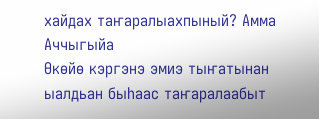хайдах таҥаралыахпыный? Амма Аччыгыйа
Өкөйө кэргэнэ эмиэ тыҥатынан ыалдьан быһаас таҥаралаабыт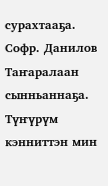сурахтааҕа. Софр. Данилов
Таҥаралаан сынньаннаҕа. Түҥүрүм кэнниттэн мин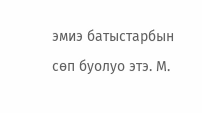эмиэ батыстарбын сөп буолуо этэ. М.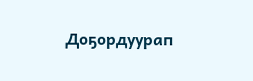Доҕордуурап